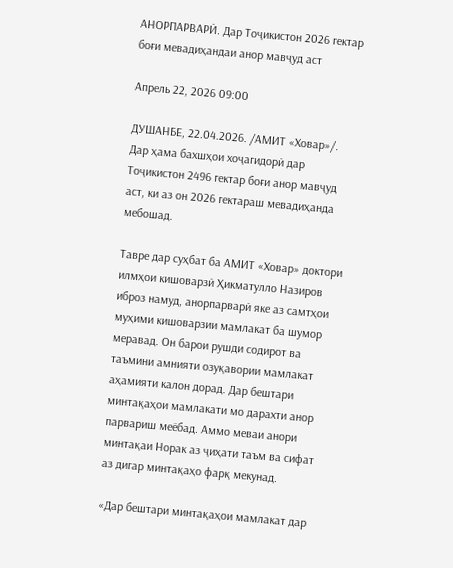АНОРПАРВАРӢ. Дар Тоҷикистон 2026 гектар боғи мевадиҳандаи анор мавҷуд аст

Апрель 22, 2026 09:00

ДУШАНБЕ, 22.04.2026. /АМИТ «Ховар»/. Дар ҳама бахшҳои хоҷагидорӣ дар Тоҷикистон 2496 гектар боғи анор мавҷуд аст, ки аз он 2026 гектараш мевадиҳанда мебошад.

Тавре дар суҳбат ба АМИТ «Ховар» доктори илмҳои кишоварзӣ Ҳикматулло Назиров иброз намуд, анорпарварӣ яке аз самтҳои муҳими кишоварзии мамлакат ба шумор меравад. Он барои рушди содирот ва таъмини амнияти озуқавории мамлакат аҳамияти калон дорад. Дар бештари минтақаҳои мамлакати мо дарахти анор парвариш меёбад. Аммо меваи анори минтақаи Норак аз ҷиҳати таъм ва сифат аз дигар минтақаҳо фарқ мекунад.

«Дар бештари минтақаҳои мамлакат дар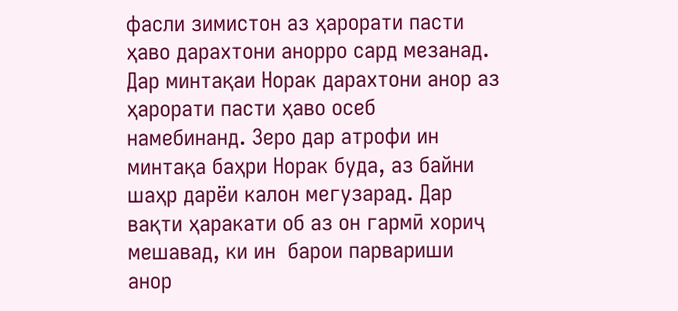фасли зимистон аз ҳарорати пасти ҳаво дарахтони анорро сард мезанад. Дар минтақаи Норак дарахтони анор аз ҳарорати пасти ҳаво осеб намебинанд. Зеро дар атрофи ин минтақа баҳри Норак буда, аз байни шаҳр дарёи калон мегузарад. Дар вақти ҳаракати об аз он гармӣ хориҷ мешавад, ки ин  барои парвариши анор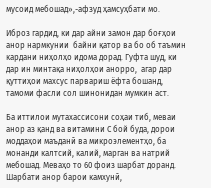мусоид мебошад»,-афзуд ҳамсуҳбати мо.

Иброз гардид, ки дар айни замон дар боғҳои анор нармкунии  байни қатор ва бо об таъмин кардани ниҳолҳо идома дорад. Гуфта шуд, ки дар ин минтақа ниҳолҳои анорро,  агар дар қуттиҳои махсус парвариш ёфта бошанд, тамоми фасли сол шинонидан мумкин аст.

Ба иттилои мутахассисони соҳаи тиб, меваи анор аз қанд ва витамини С бой буда, дорои моддаҳои маъданӣ ва микроэлементҳо, ба монанди калтсий, калий, марган ва натрий мебошад. Меваҳо то 60 фоиз шарбат доранд. Шарбати анор барои камхунӣ,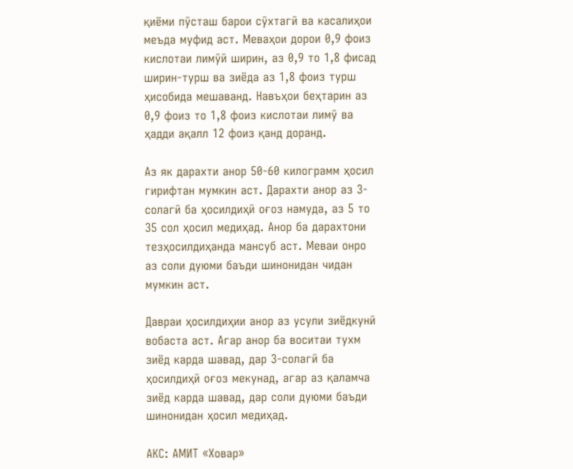қиёми пӯсташ барои сӯхтагӣ ва касалиҳои меъда муфид аст. Меваҳои дорои 0,9 фоиз кислотаи лимӯӣ ширин, аз 0,9 то 1,8 фисад ширин-турш ва зиёда аз 1,8 фоиз турш ҳисобида мешаванд. Навъҳои беҳтарин аз 0,9 фоиз то 1,8 фоиз кислотаи лимӯ ва ҳадди ақалл 12 фоиз қанд доранд.

Аз як дарахти анор 50-60 килограмм ҳосил гирифтан мумкин аст. Дарахти анор аз 3-солагӣ ба ҳосилдиҳӣ оғоз намуда, аз 5 то 35 сол ҳосил медиҳад. Анор ба дарахтони тезҳосилдиҳанда мансуб аст. Меваи онро аз соли дуюми баъди шинонидан чидан мумкин аст.

Давраи ҳосилдиҳии анор аз усули зиёдкунӣ вобаста аст. Агар анор ба воситаи тухм зиёд карда шавад, дар 3-солагӣ ба ҳосилдиҳӣ оғоз мекунад, агар аз қаламча зиёд карда шавад, дар соли дуюми баъди шинонидан ҳосил медиҳад.

АКС: АМИТ «Ховар»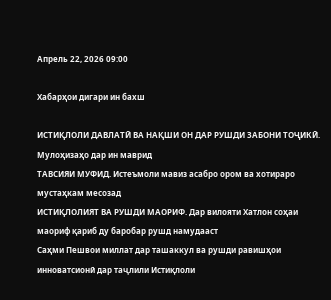Апрель 22, 2026 09:00

Хабарҳои дигари ин бахш

ИСТИҚЛОЛИ ДАВЛАТӢ ВА НАҚШИ ОН ДАР РУШДИ ЗАБОНИ ТОҶИКӢ. Мулоҳизаҳо дар ин маврид
ТАВСИЯИ МУФИД. Истеъмоли мавиз асабро ором ва хотираро мустаҳкам месозад
ИСТИҚЛОЛИЯТ ВА РУШДИ МАОРИФ. Дар вилояти Хатлон соҳаи маориф қариб ду баробар рушд намудааст
Саҳми Пешвои миллат дар ташаккул ва рушди равишҳои инноватсионӣ дар таҷлили Истиқлоли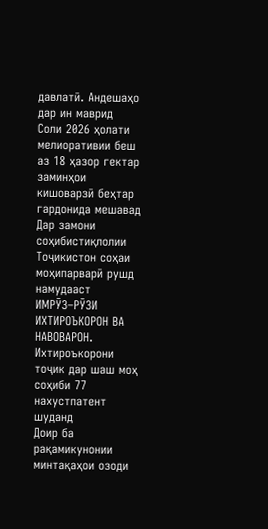давлатӣ. Андешаҳо дар ин маврид
Соли 2026 ҳолати мелиоративии беш аз 18 ҳазор гектар заминҳои кишоварзӣ беҳтар гардонида мешавад
Дар замони соҳибистиқлолии Тоҷикистон соҳаи моҳипарварӣ рушд намудааст
ИМРӮЗ–РӮЗИ ИХТИРОЪКОРОН ВА НАВОВАРОН. Ихтироъкорони тоҷик дар шаш моҳ соҳиби 77 нахустпатент шуданд
Доир ба рақамикунонии минтақаҳои озоди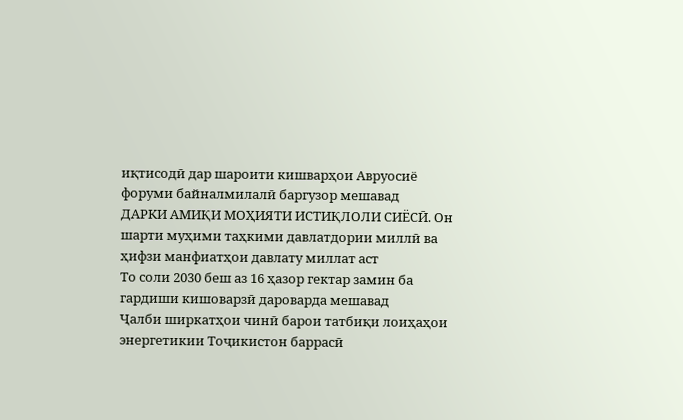иқтисодӣ дар шароити кишварҳои Авруосиё форуми байналмилалӣ баргузор мешавад
ДАРКИ АМИҚИ МОҲИЯТИ ИСТИҚЛОЛИ СИЁСӢ. Он шарти муҳими таҳкими давлатдории миллӣ ва ҳифзи манфиатҳои давлату миллат аст
То соли 2030 беш аз 16 ҳазор гектар замин ба гардиши кишоварзӣ дароварда мешавад
Ҷалби ширкатҳои чинӣ барои татбиқи лоиҳаҳои энергетикии Тоҷикистон баррасӣ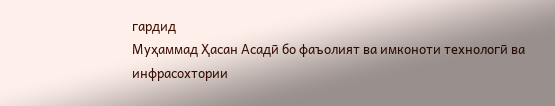гардид
Муҳаммад Ҳасан Асадӣ бо фаъолият ва имконоти технологӣ ва инфрасохтории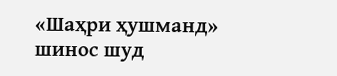«Шаҳри ҳушманд» шинос шуд